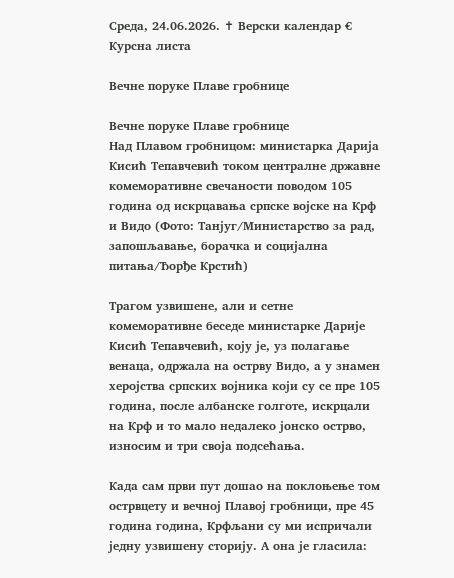Среда, 24.06.2026. ✝ Верски календар € Курсна листа

Вечне поруке Плаве гробнице

Вечне поруке Плаве гробнице
Над Плавом гробницом: министарка Дарија Кисић Тепавчевић током централне државне комеморативне свечаности поводом 105 година од искрцавања српске војске на Крф и Видо (Фото: Танјуг/Министарство за рад, запошљавање, борачка и социјална питања/Ђорђе Крстић)

Трагом узвишене, али и сетне комеморативне беседе министарке Дарије Кисић Тепавчевић, коју је, уз полагање венаца, одржала на острву Видо, а у знамен херојства српских војника који су се пре 105 година, после албанске голготе, искрцали на Крф и то мало недалеко јонско острво, износим и три своја подсећања.

Када сам први пут дошао на поклоњење том острвцету и вечној Плавој гробници, пре 45 година година, Крфљани су ми испричали једну узвишену сторију. А она је гласила: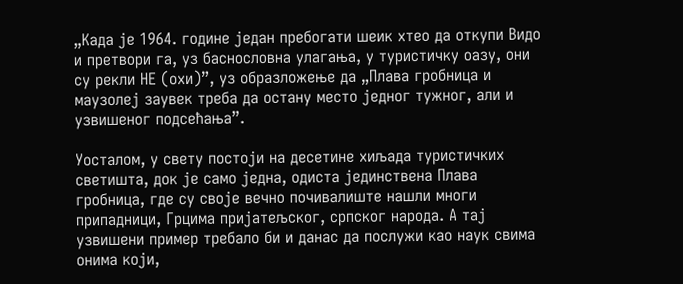„Када је 1964. године један пребогати шеик хтео да откупи Видо и претвори га, уз баснословна улагања, у туристичку оазу, они су рекли НЕ (охи)”, уз образложење да „Плава гробница и маузолеј заувек треба да остану место једног тужног, али и узвишеног подсећања”.

Уосталом, у свету постоји на десетине хиљада туристичких светишта, док је само једна, одиста јединствена Плава гробница, где су своје вечно почивалиште нашли многи припадници, Грцима пријатељског, српског народа. А тај узвишени пример требало би и данас да послужи као наук свима онима који,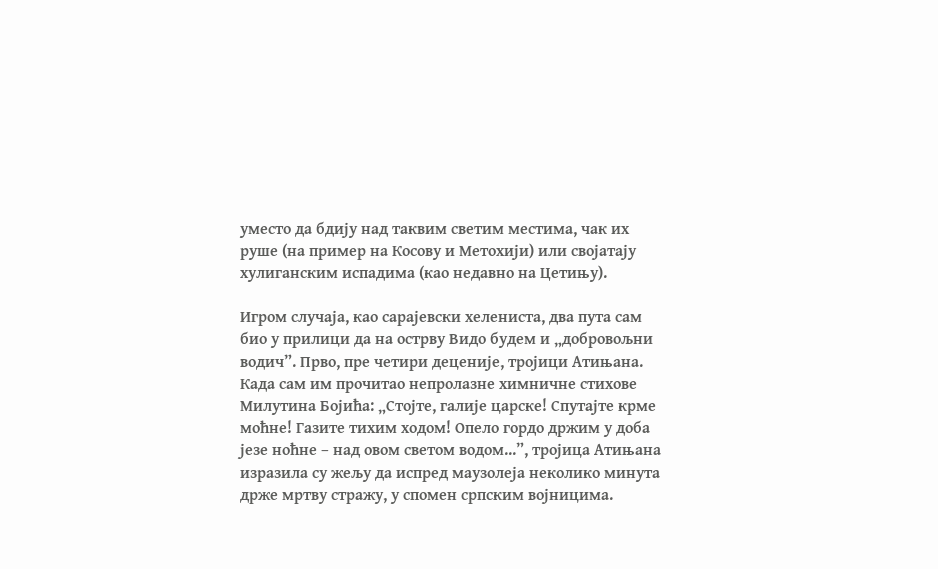уместо да бдију над таквим светим местима, чак их руше (на пример на Косову и Метохији) или својатају хулиганским испадима (као недавно на Цетињу).

Игром случаја, као сарајевски хелениста, два пута сам био у прилици да на острву Видо будем и „добровољни водич”. Прво, пре четири деценије, тројици Атињана. Када сам им прочитао непролазне химничне стихове Милутина Бојића: „Стојте, галије царске! Спутајте крме моћне! Газите тихим ходом! Опело гордо држим у доба језе ноћне – над овом светом водом...”, тројица Атињана изразила су жељу да испред маузолеја неколико минута држе мртву стражу, у спомен српским војницима.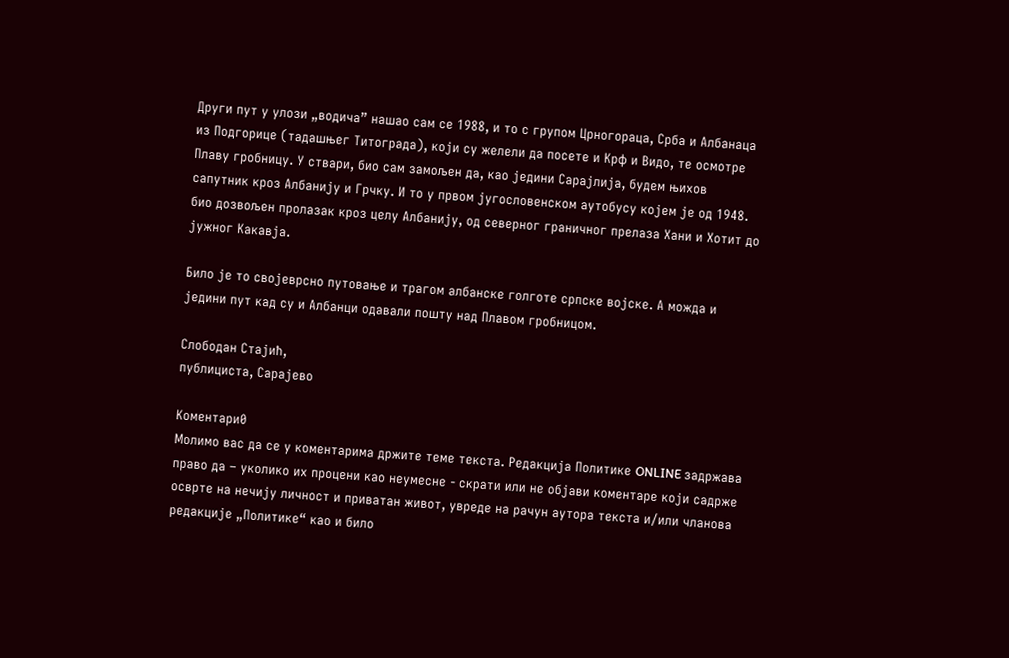Други пут у улози „водича” нашао сам се 1988, и то с групом Црногораца, Срба и Албанаца из Подгорице (тадашњег Титограда), који су желели да посете и Крф и Видо, те осмотре Плаву гробницу. У ствари, био сам замољен да, као једини Сарајлија, будем њихов сапутник кроз Албанију и Грчку. И то у првом југословенском аутобусу којем је од 1948. био дозвољен пролазак кроз целу Албанију, од северног граничног прелаза Хани и Хотит до јужног Какавја.

Било је то својеврсно путовање и трагом албанске голготе српске војске. А можда и једини пут кад су и Албанци одавали пошту над Плавом гробницом.

Слободан Стајић,
публициста, Сарајево

Коментари0
Молимо вас да се у коментарима држите теме текста. Редакција Политике ONLINE задржава право да – уколико их процени као неумесне - скрати или не објави коментаре који садрже осврте на нечију личност и приватан живот, увреде на рачун аутора текста и/или чланова редакције „Политике“ као и било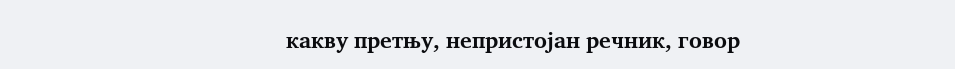какву претњу, непристојан речник, говор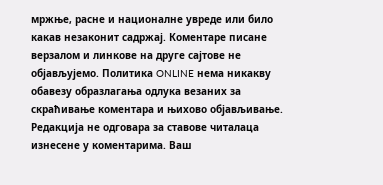мржње, расне и националне увреде или било какав незаконит садржај. Коментаре писане верзалом и линкове на друге сајтове не објављујемо. Политика ONLINE нема никакву обавезу образлагања одлука везаних за скраћивање коментара и њихово објављивање. Редакција не одговара за ставове читалаца изнесене у коментарима. Ваш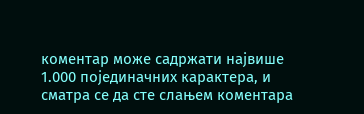коментар може садржати највише 1.000 појединачних карактера, и сматра се да сте слањем коментара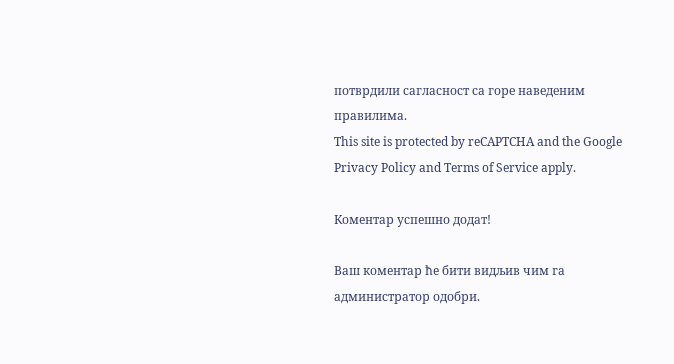потврдили сагласност са горе наведеним правилима.
This site is protected by reCAPTCHA and the Google Privacy Policy and Terms of Service apply.

Комeнтар успeшно додат!

Ваш комeнтар ћe бити видљив чим га администратор одобри.